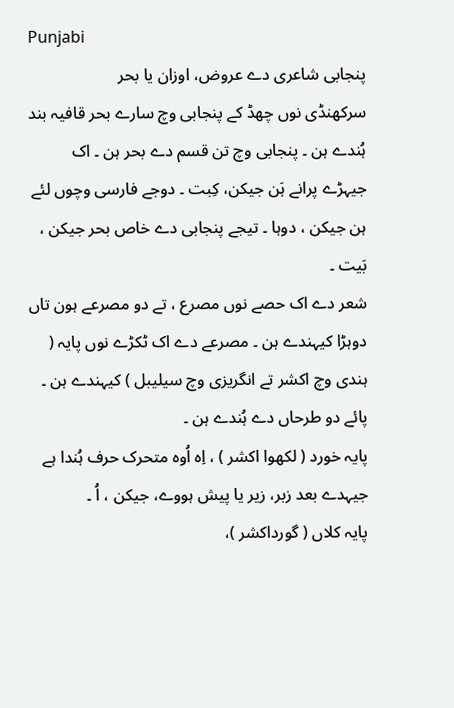Punjabi
پنجابی شاعری دے عروض، اوزان یا بحر
سرکھنڈی نوں چھڈ کے پنجابی وچ سارے بحر قافیہ بند ہُندے ہن ۔ پنجابی وچ تن قسم دے بحر ہن ۔ اک جیہڑے پرانے ہَن جیکن، کِبت ۔ دوجے فارسی وچوں لئے ہن جیکن ، دوہا ۔ تیجے پنجابی دے خاص بحر جیکن ، بَیت ۔
شعر دے اک حصے نوں مصرع ، تے دو مصرعے ہون تاں دوہڑا کیہندے ہن ۔ مصرعے دے اک ٹکڑے نوں پایہ ( ہندی وچ اکشر تے انگریزی وچ سیلیبل ) کیہندے ہن ۔ پائے دو طرحاں دے ہُندے ہن ۔
پایہ خورد ( لکھوا اکشر ) ، اِہ اُوہ متحرک حرف ہُندا ہے جیہدے بعد زبر، زیر یا پیش ہووے، جیکن ، اُ ۔
پایہ کلاں ( گورداکشر )،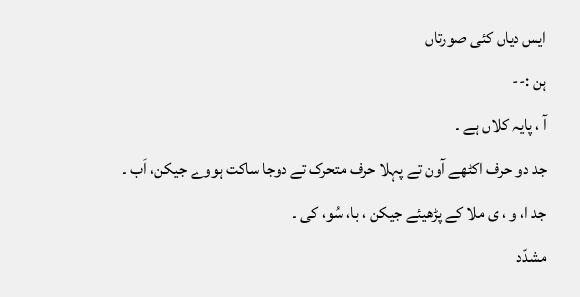ایس دیاں کئی صورتاں
ہن :--
آ ، پایہ کلاں ہے ۔
جد دو حرف اکٹھے آون تے پہلا حرف متحرک تے دوجا ساکت ہووے جیکن، اَب ۔
جد ا، و ، ی ملا کے پڑھیئے جیکن ، با، سُو، کی ۔
مشدّد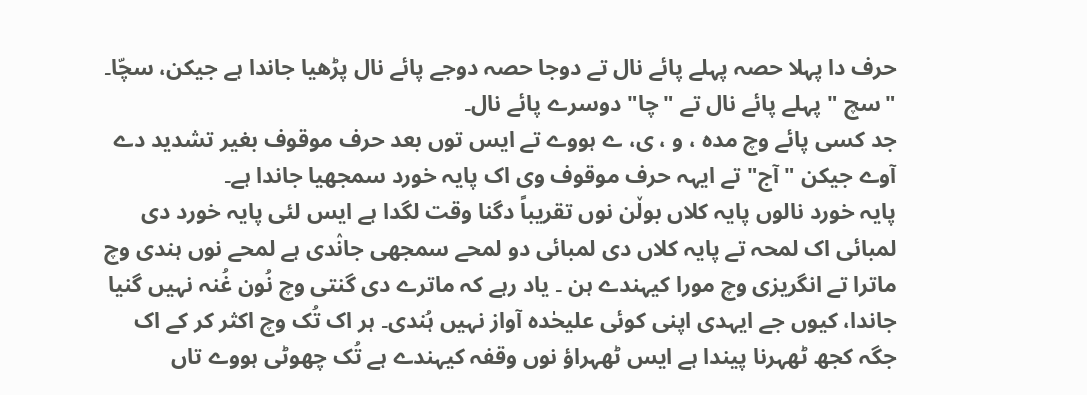حرف دا پہلا حصہ پہلے پائے نال تے دوجا حصہ دوجے پائے نال پڑھیا جاندا ہے جیکن، سچّا۔ "سچ " پہلے پائے نال تے "چا" دوسرے پائے نال۔
جد کسی پائے وچ مدہ ، و ، ی، ے ہووے تے ایس توں بعد حرف موقوف بغیر تشدید دے آوے جیکن " آج" تے ایہہ حرف موقوف وی اک پایہ خورد سمجھیا جاندا ہے۔
پایہ خورد نالوں پایہ کلاں بوڵن نوں تقریباً دگنا وقت لگدا ہے ایس لئی پایہ خورد دی لمبائی اک لمحہ تے پایہ کلاں دی لمبائی دو لمحے سمجھی جانٛدی ہے لمحے نوں ہندی وچ ماترا تے انگریزی وچ مورا کیہندے ہن ۔ یاد رہے کہ ماترے دی گنتی وچ نُون غُنہ نہیں گنیا جاندا، کیوں جے ایہدی اپنی کوئی علیحٰدہ آواز نہیں ہُندی۔ ہر اک تُک وچ اکثر کر کے اک جگہ کجھ ٹھہرنا پیندا ہے ایس ٹھہراؤ نوں وقفہ کیہندے ہے تُک چھوٹی ہووے تاں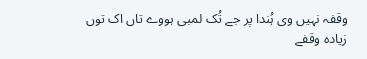وقفہ نہیں وی ہُندا پر جے تُک لمبی ہووے تاں اک توں زیادہ وقفے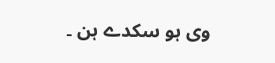وی ہو سکدے ہن ۔